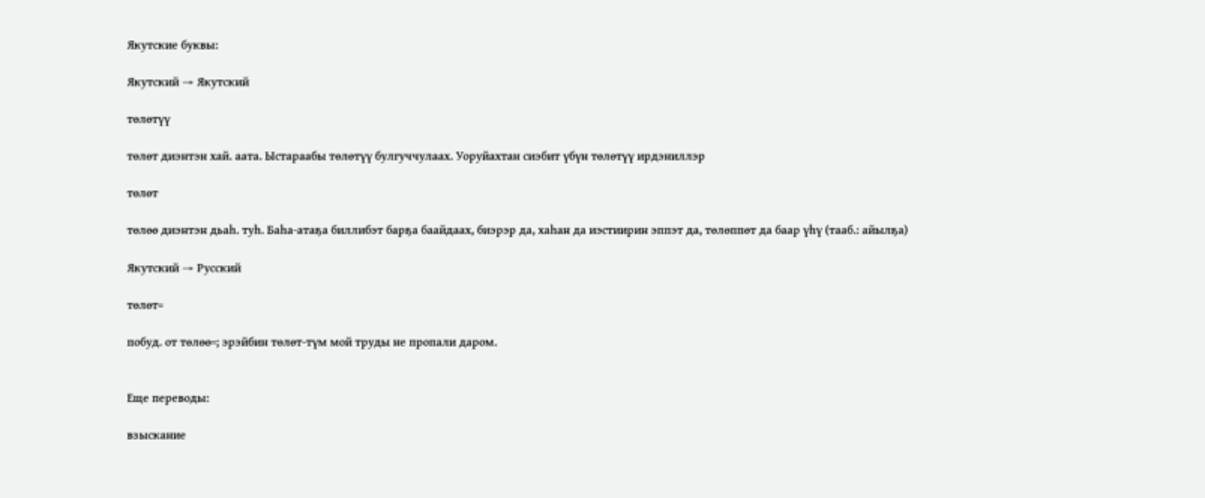Якутские буквы:

Якутский → Якутский

төлөтүү

төлөт диэнтэн хай. аата. Ыстараабы төлөтүү булгуччулаах. Уоруйахтан сиэбит үбүн төлөтүү ирдэниллэр

төлөт

төлөө диэнтэн дьаһ. туһ. Баһа-атаҕа биллибэт барҕа баайдаах, биэрэр да, хаһан да иэстиирин эппэт да, төлөппөт да баар үһү (тааб.: айылҕа)

Якутский → Русский

төлөт=

побуд. от төлөө=; эрэйбин төлөт-түм мой труды не пропали даром.


Еще переводы:

взыскание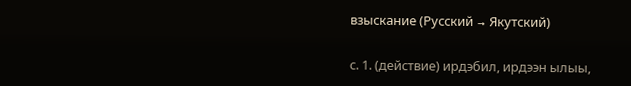взыскание (Русский → Якутский)

с. 1. (действие) ирдэбил, ирдээн ылыы,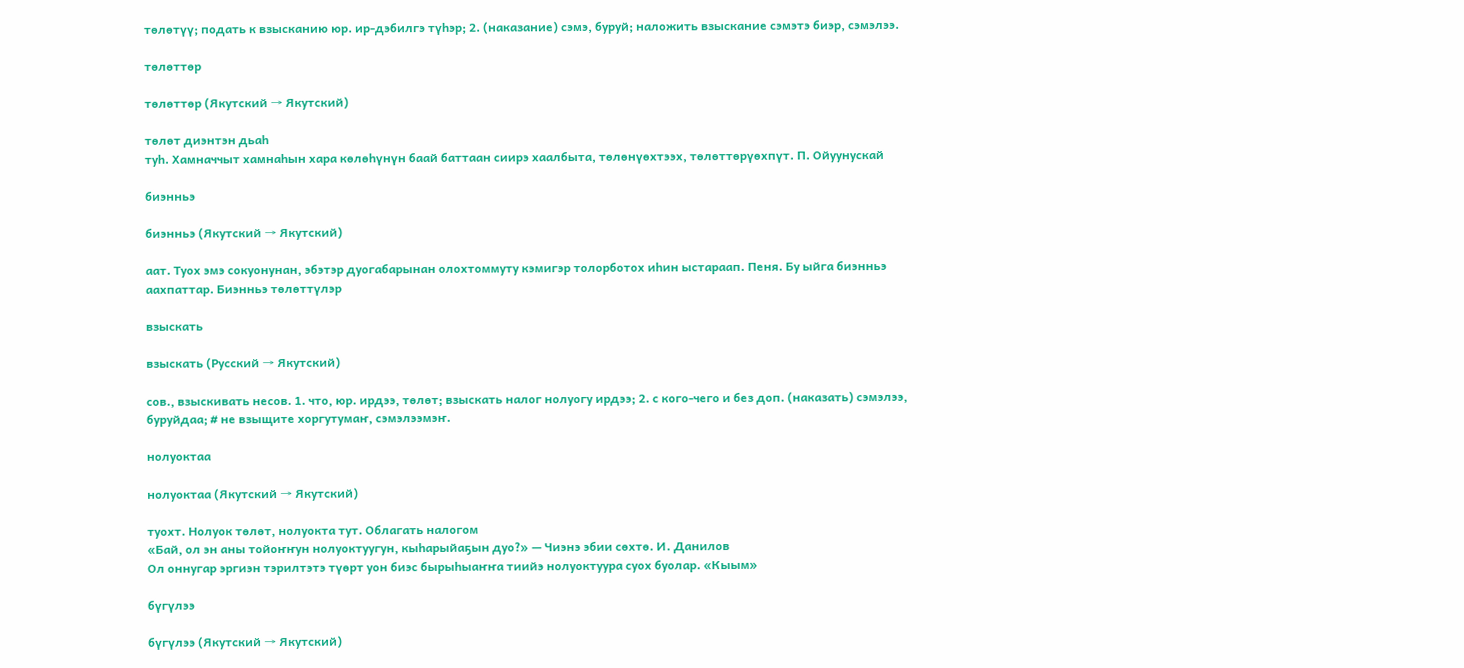төлөтүү; подать к взысканию юр. ир-дэбилгэ түһэр; 2. (наказание) сэмэ, буруй; наложить взыскание сэмэтэ биэр, сэмэлээ.

төлөттөр

төлөттөр (Якутский → Якутский)

төлөт диэнтэн дьаһ
туһ. Хамначчыт хамнаһын хара көлөһүнүн баай баттаан сиирэ хаалбыта, төлөнүөхтээх, төлөттөрүөхпүт. П. Ойуунускай

биэнньэ

биэнньэ (Якутский → Якутский)

аат. Туох эмэ сокуонунан, эбэтэр дуогабарынан олохтоммуту кэмигэр толорботох иһин ыстараап. Пеня. Бу ыйга биэнньэ аахпаттар. Биэнньэ төлөттүлэр

взыскать

взыскать (Русский → Якутский)

сов., взыскивать несов. 1. что, юр. ирдээ, төлөт; взыскать налог нолуогу ирдээ; 2. с кого-чего и без доп. (наказать) сэмэлээ, буруйдаа; # не взыщите хоргутумаҥ, сэмэлээмэҥ.

нолуоктаа

нолуоктаа (Якутский → Якутский)

туохт. Нолуок төлөт, нолуокта тут. Облагать налогом
«Бай, ол эн аны тойоҥҥун нолуоктуугун, кыһарыйаҕын дуо?» — Чиэнэ эбии сөхтө. И. Данилов
Ол оннугар эргиэн тэрилтэтэ түөрт уон биэс бырыһыаҥҥа тиийэ нолуоктуура суох буолар. «Кыым»

бүгүлээ

бүгүлээ (Якутский → Якутский)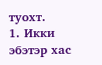туохт.
1. Икки эбэтэр хас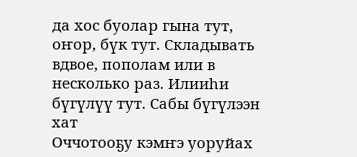да хос буолар гына тут, оҥор, бүк тут. Складывать вдвое, пополам или в несколько раз. Илииһи бүгүлүү тут. Сабы бүгүлээн хат
Оччотооҕу кэмҥэ уоруйах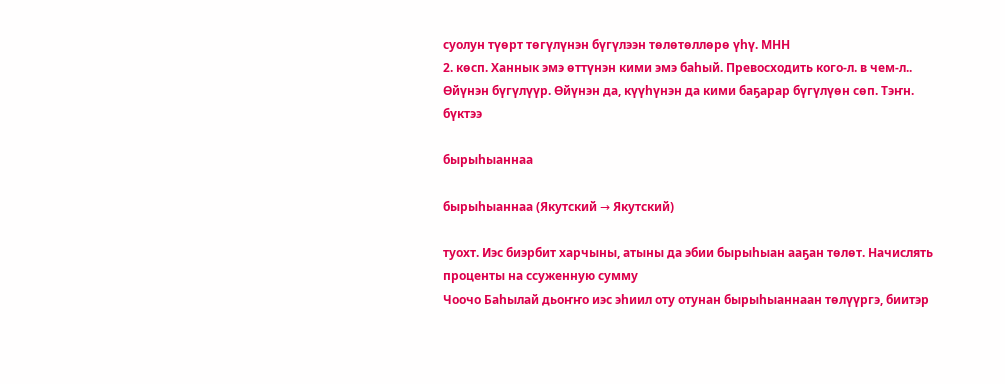суолун түөрт төгүлүнэн бүгүлээн төлөтөллөрө үһү. МНН
2. көсп. Ханнык эмэ өттүнэн кими эмэ баһый. Превосходить кого-л. в чем-л.. Өйүнэн бүгүлүүр. Өйүнэн да, күүһүнэн да кими баҕарар бүгүлүөн сөп. Тэҥн. бүктээ

бырыһыаннаа

бырыһыаннаа (Якутский → Якутский)

туохт. Иэс биэрбит харчыны, атыны да эбии бырыһыан ааҕан төлөт. Начислять проценты на ссуженную сумму
Чоочо Баһылай дьоҥҥо иэс эһиил оту отунан бырыһыаннаан төлүүргэ, биитэр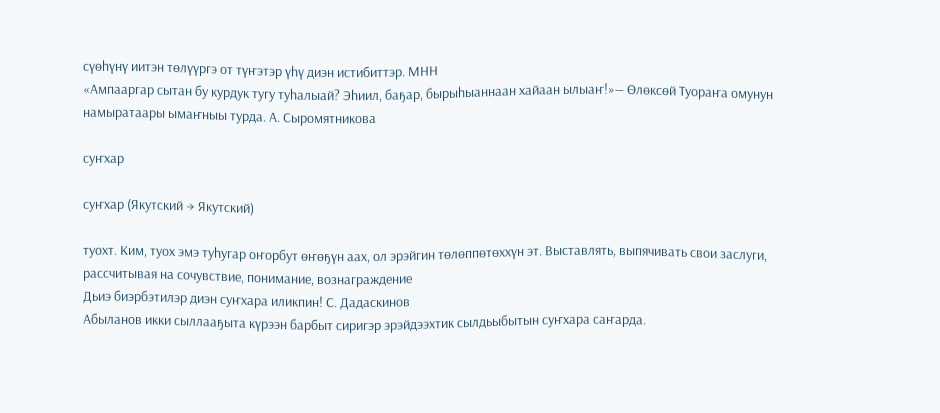сүөһүнү иитэн төлүүргэ от түҥэтэр үһү диэн истибиттэр. МНН
«Ампааргар сытан бу курдук тугу туһалыай? Эһиил, баҕар, бырыһыаннаан хайаан ылыаҥ!»— Өлөксөй Туораҥа омунун намыратаары ымаҥныы турда. А. Сыромятникова

суҥхар

суҥхар (Якутский → Якутский)

туохт. Ким, туох эмэ туһугар оҥорбут өҥөҕүн аах, ол эрэйгин төлөппөтөххүн эт. Выставлять, выпячивать свои заслуги, рассчитывая на сочувствие, понимание, вознаграждение
Дьиэ биэрбэтилэр диэн суҥхара иликпин! С. Дадаскинов
Абыланов икки сыллааҕыта күрээн барбыт сиригэр эрэйдээхтик сылдьыбытын суҥхара саҥарда.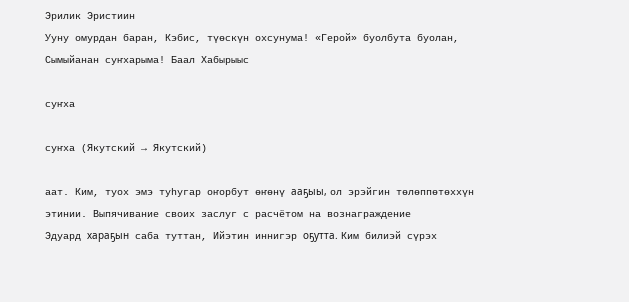Эрилик Эристиин
Ууну омурдан баран, Кэбис, түөскүн охсунума! «Герой» буолбута буолан, Сымыйанан суҥхарыма! Баал Хабырыыс

суҥха

суҥха (Якутский → Якутский)

аат. Ким, туох эмэ туһугар оҥорбут өҥөнү ааҕыы, ол эрэйгин төлөппөтөххүн этинии. Выпячивание своих заслуг с расчётом на вознаграждение
Эдуард хараҕын саба туттан, Ийэтин иннигэр оҕутта. Ким билиэй сүрэх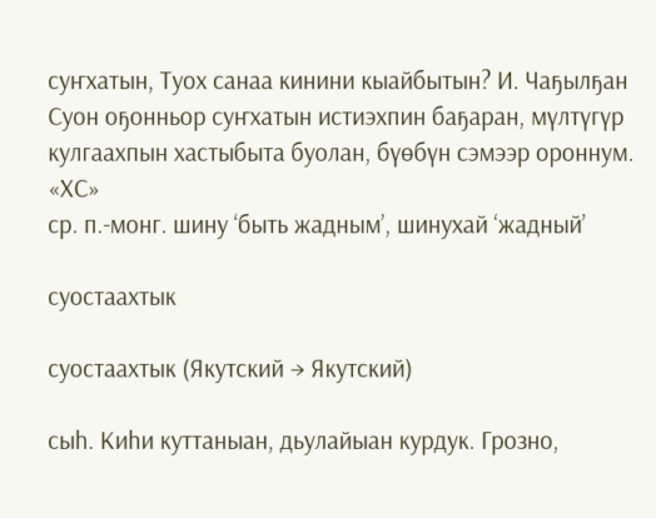суҥхатын, Туох санаа кинини кыайбытын? И. Чаҕылҕан
Суон оҕонньор суҥхатын истиэхпин баҕаран, мүлтүгүр кулгаахпын хастыбыта буолан, бүөбүн сэмээр ороннум. «ХС»
ср. п.-монг. шину ‘быть жадным’, шинухай ‘жадный’

суостаахтык

суостаахтык (Якутский → Якутский)

сыһ. Киһи куттаныан, дьулайыан курдук. Грозно,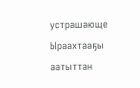устрашающе
Ыраахтааҕы аатыттан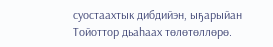суостаахтык дибдийэн, ыҕарыйан Тойоттор дьаһаах төлөтөллөрө.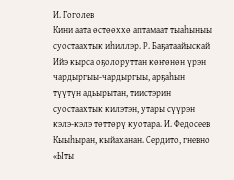И. Гоголев
Кини аата өстөөххө аптамаат тыаһыныы суостаахтык иһиллэр. Р. Баҕатаайыскай
Ийэ кырса оҕолоруттан көҥөнөн үрэн чардыргыы-чардыргыы, арҕаһын түүтүн адьырытан, тиистэрин суостаахтык килэтэн, утары сүүрэн кэлэ-кэлэ төттөрү куотара. И. Федосеев
Кыыһыран, кыйаханан. Сердито, гневно
«Ыты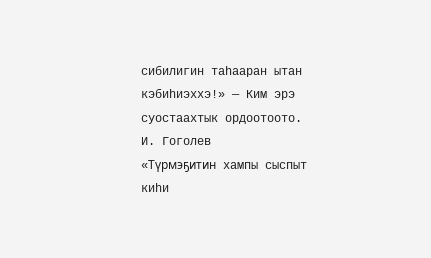сибилигин таһааран ытан кэбиһиэххэ!» — Ким эрэ суостаахтык ордоотоото. И. Гоголев
«Түрмэҕитин хампы сыспыт киһи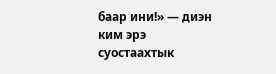баар ини!» — диэн ким эрэ суостаахтык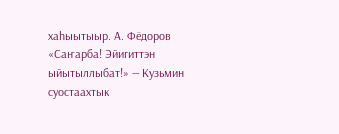хаһыытыыр. А. Фёдоров
«Саҥарба! Эйигиттэн ыйытыллыбат!» — Кузьмин суостаахтык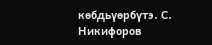көбдьүөрбүтэ. С. Никифоров